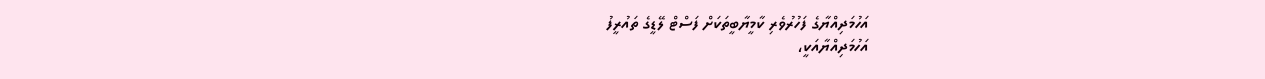އަހުމަދިއްޔާގެ ފަހުރުވެރި ކާމީޔާބީތަކަށް ފަސްޓް ލޭޑީގެ ތައުރީފު
އަހުމަދިއްޔާއަކީ،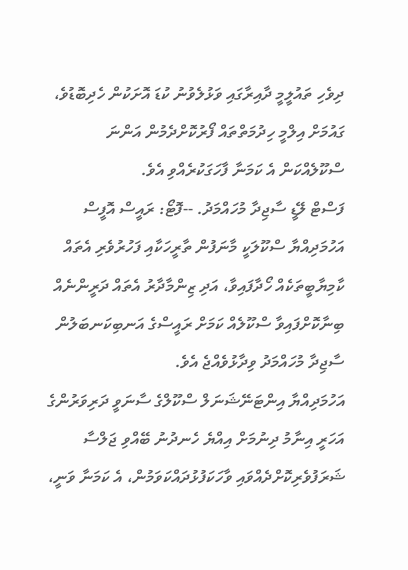ދިވެހި ތައުލީމީ ދާއިރާގައި ވަޅުލެވުނު ކުޑަ އޮށަކުން ހެދިބޮޑުވެ، ގައުމަށް އިލްމީ ހިދުމަތްތައް ފޯރުކޮށްދެމުން އަންނަ ސްކޫލެއްކަން އެ ކަމަނާ ފާހަގަކުރެއްވި އެވެ.
ފަސްޓް ލޭޑީ ސާޖިދާ މުހައްމަދު. --ފޮޓޯ: ރައީސް އޮފީސް
އަހުމަދިއްޔާ ސްކޫލަކީ މާނަފުން ތާރީހަކާއި ފަހުރުވެރި އެތައް ކާމިޔާބީތަކެއް ހޯދާފައިވާ، އަދި ޒިންމާދާރު އެތައް ދަރީންނެއް ބިނާކޮށްފައިވާ ސްކޫލެއް ކަމަށް ރައީސްގެ އަނބިކަނބަލުން ސާޖިދާ މުހައްމަދު ވިދާޅުވެއްޖެ އެވެ.
އަހުމަދިއްޔާ އިންޓަނޭޝަނަލް ސްކޫލްގެ ސާނަވީ ދަރިވަރުންގެ އަހަރީ އިނާމު ދިނުމަށް އިއްޔެ ހެނދުނު ބޭއްވި ޖަލްސާ ޝަރަފުވެރިކޮށްދެއްވައި ވާހަކަފުޅުދައްކަވަމުން، އެ ކަމަނާ ވަނީ،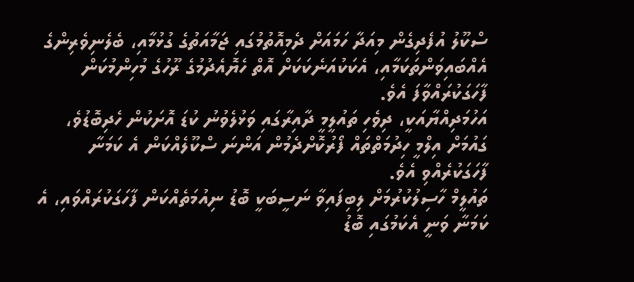ސްކޫލު އުފެދިގެން މިއަދާ ހަމައަށް ދެމިއޮތުމުގައި ޖަމާއަތުގެ ގުޅުމާއި، ބެލެނިވެރިންގެ އެއްބައިވަންތަކަމާއި، އެކަކުއަނެކަކަށް އޮތް ހެޔޮއެދުމުގެ ރޫހުގެ މުހިންމުކަން ފާހަގަކުރައްވާފަ އެވެ.
އަހުމަދިއްޔާއަކީ، ދިވެހި ތައުލީމީ ދާއިރާގައި ވަޅުލެވުނު ކުޑަ އޮށަކުން ހެދިބޮޑުވެ، ގައުމަށް އިލްމީ ހިދުމަތްތައް ފޯރުކޮށްދެމުން އަންނަ ސްކޫލެއްކަން އެ ކަމަނާ ފާހަގަކުރެއްވި އެވެ.
ތައުލީމް ހާސިލުކުރުމަށް ލިބިފައިވާ ނަސީބަކީ ބޮޑު ނިއުމަތެއްކަން ފާހަގަކުރައްވައި، އެ ކަމަނާ ވަނީ އެކަމުގައި ބޮޑު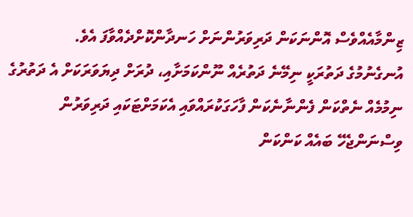ޒިންމާއެއްވެސް އޮންނަކަން ދަރިވަރުންނަށް ހަނދާންކޮށްދެއްވާފަ އެވެ.
އުނގެނުމުގެ ދަތުރަކީ ނިމޭނެ ދަތުރެއް ނޫންކަމަށާއި، ދުރަށް ދިޔަވަރަކަށް އެ ދަތުރުގެ ނިމުމެއް ނެތްކަން ފެންނާނެކަން ފާހަގަކުރައްވައި އެކަމަށްޓަކައި ދަރިވަރުން ވިސްނަންޖެހޭ ބައެއް ކަންކަން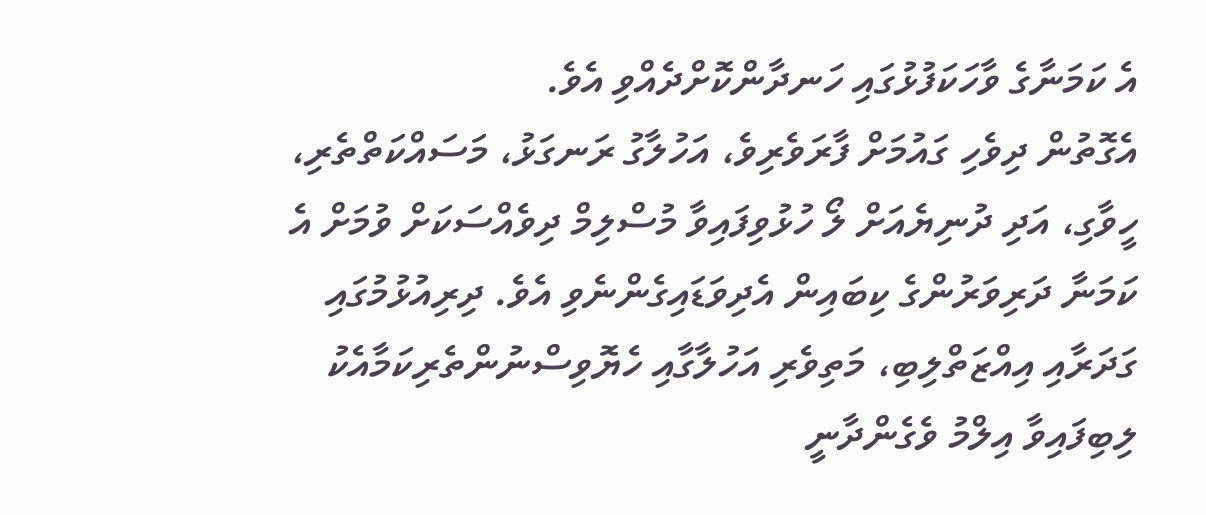އެ ކަމަނާގެ ވާހަކަފުޅުގައި ހަނދާންކޮށްދެއްވި އެވެ.
އެގޮތުން ދިވެހި ގައުމަށް ފާރަވެރިވެ، އަހުލާގު ރަނގަޅު، މަސައްކަތްތެރި، ހީވާގި، އަދި ދުނިޔެއަށް ލޯ ހުޅުވިފައިވާ މުސްލިމް ދިވެއްސަކަށް ވުމަށް އެ ކަމަނާ ދަރިވަރުންގެ ކިބައިން އެދިވަޑައިގެންނެވި އެވެ. ދިރިއުޅުމުގައި ގަދަރާއި އިއްޒަތްލިބި، މަތިވެރި އަހުލާގާއި ހެޔޮވިސްނުންތެރިކަމާއެކު ލިބިފައިވާ އިލްމު ވެގެންދާނީ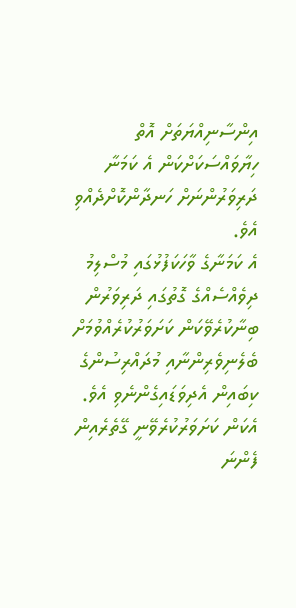އިންސާނިއްޔަތަށް އޮތް ހިޔާވައްސަކަށްކަން އެ ކަމަނާ ދަރިވަރުންނަށް ހަނދާންކޮށްދެއްވި އެވެ.
އެ ކަމަނާގެ ވާހަކަފުޅުގައި މުސްލިމު ދިވެއްސެއްގެ ގޮތުގައި ދަރިވަރުން ބިނާކުރެވޭކަން ކަށަވަރުކުރެއްވުމަށް ބެލެނިވެރިންނާއި މުދައްރިސުންގެ ކިބައިން އެދިވަޑައިގެންނެވި އެވެ. އެކަން ކަށަވަރުކުރެވޭނީ ގޭތެރެއިން ފެންނަ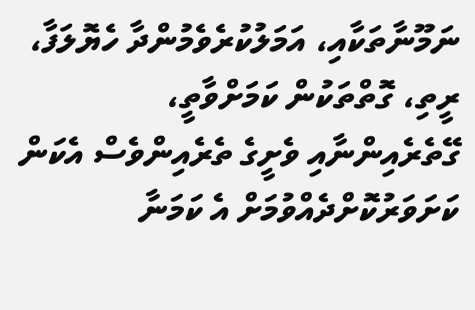ނަމޫނާތަކާއި، އަމަލުކުރެވެމުންދާ ހެޔޮލަފާ، ރީތި، ގޮތްތަކުން ކަމަށްވާތީ، ގޭތެރެއިންނާއި ވެށީގެ ތެރެއިންވެސް އެކަން ކަށަވަރުކޮށްދެއްވުމަށް އެ ކަމަނާ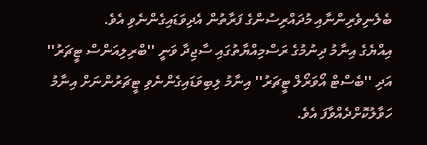ބެލެނިވެރިންނާއި މުދައްރިސުންގެ ފަރާތުން އެދިވަޑައިގެންނެވި އެވެ.
އިއްޔެގެ އިނާމު ދިނުމުގެ ރަސްމިއްޔާތުގައި ސާޖިދާ ވަނީ ''ބްރިލިއަންސް ޓީޗަރު'' އަދި ''ބެސްޓް އޯވަރޯލް ޓީޗަރު'' އިނާމު ލިބިވަޑައިގެންނެވި ޓީޗަރުންނަށް އިނާމު ހަވާލުކޮށްދެއްވާފަ އެވެ.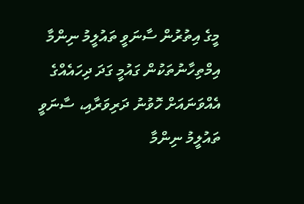މީގެ އިތުރުން ސާނަވީ ތައުލީމު ނިންމާ އިމްތިހާނުތަކުން ގައުމީ ގަދަ ދިހައެއްގެ އެއްވަނައަށް ހޮވުނު ދަރިވަރާއި، ސާނަވީ ތައުލީމު ނިންމާ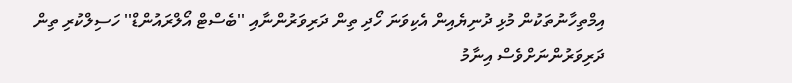އިމްތިހާނުތަކުން މުޅި ދުނިޔެއިން އެކިވަނަ ހޯދި ތިން ދަރިވަރުންނާއި ''ބެސްޓް އޯލްރައުންޑް'' ހަސިލްކުރި ތިން ދަރިވަރުންނަށްވެސް އިނާމު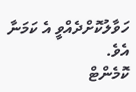ހަވާލުކޮށްދެއްވީ އެ ކަމަނާ އެވެ.
ކޮމެންޓް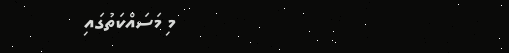މި މަސައްކަތުގައި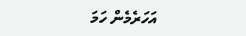އަހަރެމެން ހަމަ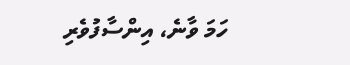ހަމަ ވާނެ، އިންސާފުވެރި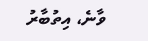ވާނެ، އިތުބާރު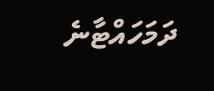ދަމަހައްޓާނެ